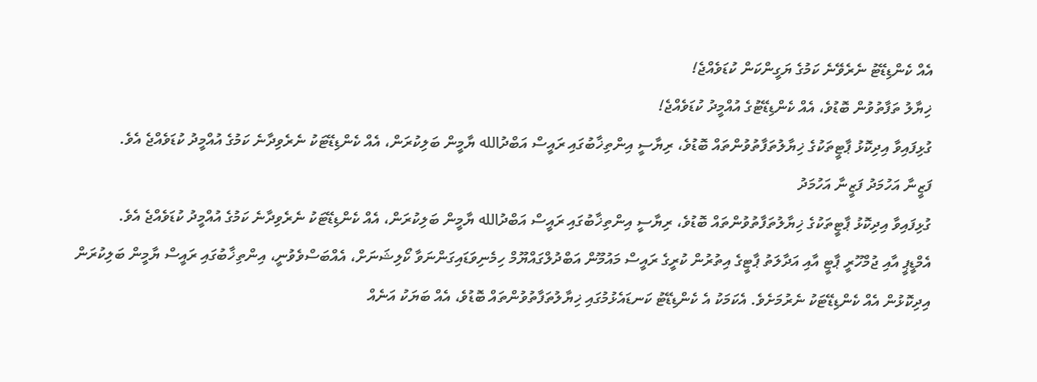އެއް ކެންޑިޑޭޓު ނެރެވޭނެ ކަމުގެ ޔަގީންކަން ކުޑަވެއްޖެ!
ޚިޔާލު ތަފާތުވުން ބޮޑުވެ، އެއް ކެންޑިޑޭޓުގެ އުއްމީދު ކުޑަވެއްޖެ!
ގުޅިފައިވާ އިދިކޮޅު ޕާޓީތަކުގެ ޚިޔާލުތަފާތުވުންތައް ބޮޑުވެ، ރިޔާސީ އިންތިޚާބުގައި ރައީސް އަބްދުالله ޔާމީން ބަލިކުރަން، އެއް ކެންޑިޑޭޓަކު ނެރެވިދާނެ ކަމުގެ އުއްމީދު ކުޑަވެއްޖެ އެވެ.
ފަޒީނާ އަހުމަދު ފަޒީނާ އަހުމަދު
ގުޅިފައިވާ އިދިކޮޅު ޕާޓީތަކުގެ ޚިޔާލުތަފާތުވުންތައް ބޮޑުވެ، ރިޔާސީ އިންތިޚާބުގައި ރައީސް އަބްދުالله ޔާމީން ބަލިކުރަން، އެއް ކެންޑިޑޭޓަކު ނެރެވިދާނެ ކަމުގެ އުއްމީދު ކުޑަވެއްޖެ އެވެ.
އެމްޑީޕީ އާއި ޖުމްހޫރީ ޕާޓީ އާއި އަދާލަތު ޕާޓީގެ އިތުރުން ކުރީގެ ރައީސް މައުމޫން އަބްދުލްގައްޔޫމް ހިމެނިވަޑައިގަންނަވާ ކޯލިޝަނަށް، އެއްބަސްވެވުނީ، އިންތިޚާބުގައި ރައީސް ޔާމީން ބަލިކުރަން އިދިކޮޅުން އެއް ކެންޑިޑޭޓަކު ނެރުމަށެވެ. އެކަމަކު އެ ކެންޑިޑޭޓު ކަނޑައެޅުމުގައި ޚިޔާލުތަފާތުވުންތައް ބޮޑުވެ، އެއް ބަޔަކު އަނެއް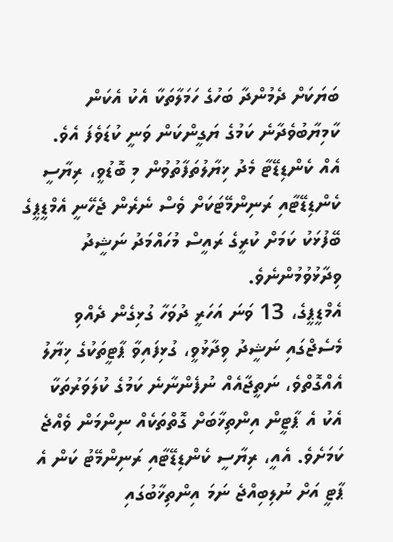ބަޔަކަށް ދެމުންދާ ބަހުގެ ހަމަލާތަކާ އެކު އެކަން ކާމިޔާބުވެދާނެ ކަމުގެ ޔަގީންކަން ވަނީ ކުޑަވެފަ އެވެ.
އެއް ކެންޑިޑޭޓާ މެދު ޚިޔާލުތަފާތުވުން މި ބޮޑުވީ، ރިޔާސީ ކެންޑިޑޭޓާއި ރަނިންމޭޓަކަށް ވެސް ނެރެން ޖެހޭނީ އެމްޑީޕީގެ ބޭފުޅަކު ކަމަށް ކުރީގެ ރައީސް މުހައްމަދު ނަޝީދު ވިދާޅުވުމުންނެވެ.
އެމްޑީޕީގެ، 13 ވަނަ އަހަރީ ދުވަހާ ގުޅިގެން ދެއްވި މެސެޖްގައި ނަޝީދު ވިދާޅުވީ، ގުޅިފައިވާ ޕާޓީތަކުގެ ޚިޔާލު އެއްގޮތްވެ، ނަތީޖާއެއް ނުފެންނާނެ ކަމުގެ ކުލަވަރުތަކާ އެކު އެ ޕާޓީން އިންތިޚާބަށް ގޮތްތަކެއް ނިންމަން ވެއްޖެ ކަމަށެވެ. އެއީ، ރިޔާސީ ކެންޑިޑޭޓާއި ރަނިންމޭޓު ކަން އެ ޕާޓީ އަށް ނުލިބިއްޖެ ނަމަ އިންތިޚާބުގައި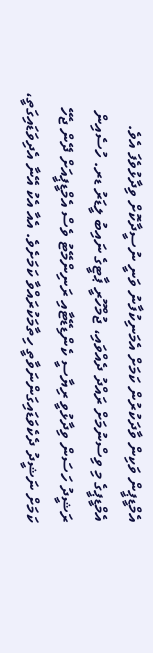އެމްޑީޕީން ވަކިން ވާދަކުރުން ކަމަށް އެމަނިކުފާނު ވަނީ ނުސީދާކޮށް ވިދާޅުވެފަ އެވެ.
އެމްޑީޕީގެ މި ވިސްނުމަށް ރައްދު ދެއްވައި، ޖުމްހޫރީ ޕާޓީގެ ނައިބު ލީޑަރު ޑރ. ހުސެއިން ރަޝީދު ހަސަން ވިދާޅުވީ ރިޔާސީ ކެންޑިޑޭޓާއި ރަނިންމޭޓު ވެސް އެމްޑީޕީއަށް ދޭން ޖެހޭ ކަމަށް ނަޝީދު ދެކެވަޑައިގަންނަވާތީ ހިތާމަކުރައްވާ ކަމަށެވެ. އެއާ އެކު އޭނާ އެދިވަޑައިގަތީ،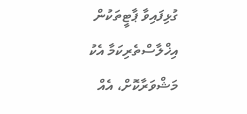ގުޅިފައިވާ ޕާޓީތަކުން އިޚްލާސްތެރިކަމާ އެކު މަޝްވަރާކޮށް، އެއް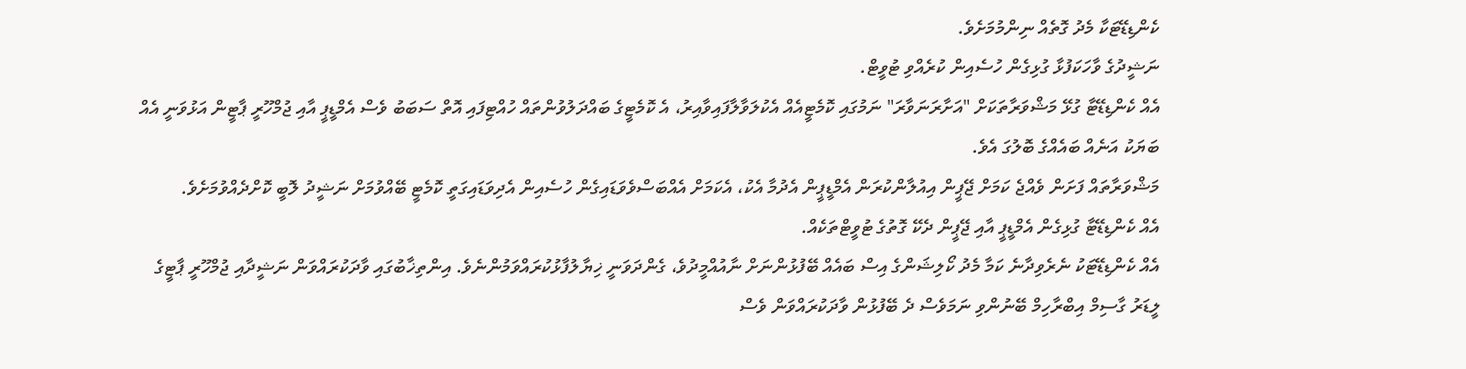ކެންޑިޑޭޓަކާ މެދު ގޮތެއް ނިންމުމަށެވެ.
ނަޝީދުގެ ވާހަކަފުޅާ ގުޅިގެން ހުސެއިން ކުރެއްވި ޓުވީޓް.
އެއް ކެންޑިޑޭޓާ ގުޅޭ މަޝްވަރާތަކަށް "އަށާރަނަވާރަ" ނަމުގައި ކޮމެޓީއެއް އެކުލަވާލާފައިވާއިރު، އެ ކޮމެޓީގެ ބައްދަލުވުންތައް ހުއްޓިފައި އޮތް ސަބަބު ވެސް އެމްޑީޕީ އާއި ޖުމްހޫރީ ޕާޓީން އަޅުވަނީ އެއް ބަޔަކު އަނެއް ބައެއްގެ ބޮލުގަ އެވެ.
މަޝްވަރާތައް ފަށަން ވެއްޖެ ކަމަށް ޖޭޕީން އިއުލާންކުރަން އެމްޑީޕީން އެދުމާ އެކު، އެކަމަށް އެއްބަސްވެވަޑައިގެން ހުސެއިން އެދިވަޑައިގަތީ ކޮމެޓީ ބޭއްވުމަށް ނަޝީދު ލޮބީ ކޮށްދެއްވުމަށެވެ.
އެއް ކެންޑިޑޭޓާ ގުޅިގެން އެމްޑީޕީ އާއި ޖޭޕީން ދެކޭ ގޮތުގެ ޓުވީޓްތަކެއް.
އެއް ކެންޑިޑޭޓަކު ނެރެވިދާނެ ކަމާ މެދު ކޯލިޝަންގެ އިސް ބައެއް ބޭފުޅުންނަށް ނާއުއްމީދުވެ، ގެންދަވަނީ ޚިޔާލުފާޅުކުރައްވަމުންނެވެ. އިންތިޚާބުގައި ވާދަކުރައްވަން ނަޝީދާއި ޖުމްހޫރީ ޕާޓީގެ ލީޑަރު ގާސިމް އިބްރާހިމް ބޭނުންވި ނަމަވެސް ދެ ބޭފުޅުން ވާދަކުރައްވަން ވެސް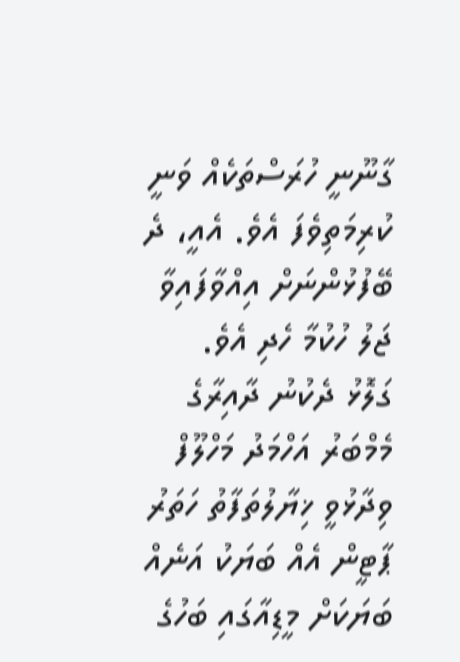ގާނޫނީ ހުރަސްތަކެއް ވަނީ ކުރިމަތިވެފަ އެވެ. އެއީ، ދެ ބޭފުޅުންނަށް އިއްވާފައިވާ ޖަލު ހުކުމާ ހެދި އެވެ.
ގަލޮޅު ދެކުނު ދާއިރާގެ މެމްބަރު އަހްމަދު މަހްލޫފް ވިދާޅުވީ ޚިޔާލުތަފާތު ހަތަރު ޕާޓީން އެއް ބަޔަކު އަނެއް ބަޔަކަށް މީޑިއާގައި ބަހުގެ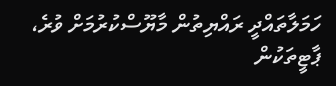ހަމަލާތައްދީ ރައްޔިތުން މާޔޫސްކުރުމަށް ވުރެ، ޕާޓީތަކުން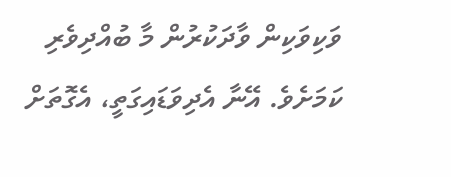ވަކިވަކިން ވާދަކުރުން މާ ބުއްދިވެރި ކަމަށެވެ. އޭނާ އެދިވަޑައިގަތީ، އެގޮތަށް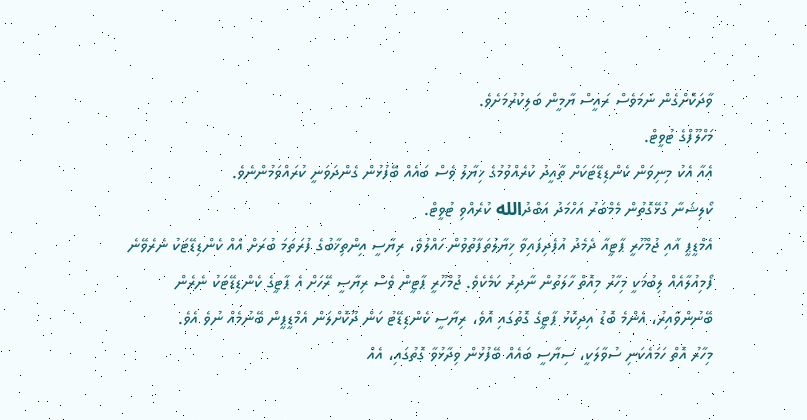ވާދަކޮށްގެން ނަމަވެސް ރައީސް ޔާމީން ބަލިކުރުމަށެވެ.
މަހްލޫފްގެ ޓުވީޓް.
އެއާ އެކު މިނިވަން ކެންޑިޑޭޓަކަށް ތާއީދު ކުރެއްވުމުގެ ޚިޔާލު ވެސް ބައެއް ބޭފުޅުން ގެންދަވަނީ ކުރައްވަމުންނެވެ.
ކޯލިޝަނާ ގުޅޭގޮތުން މެމްބަރު އަހްމަދު އަބްދުالله ކުރެއްވި ޓުވީޓް.
އެމްޑީޕީ އާއި ޖުމްހޫރީ ޕާޓީއާ ދެމެދު އުފެދިފައިވާ ޚިޔާލުތަފާތުވުން ހައްލުވެ، ރިޔާސީ އިންތިޚާބުގެ ފުރަތަމަ ބުރަށް އެއް ކެންޑިޑޭޓަކު ނެރެވޭނެ ފޯމިއުލާއެއް ލިބުމަކީ މިހާރު މިއޮތް ހާލަތުން ނާދިރު ކަމެކެވެ. ޖުމްހޫރީ ޕާޓީން ވެސް ރިޔާސީ ރޭހަށް އެ ޕާޓީގެ ކެންޑިޑޭޓަކު ނެރެން ބޭނުންވާއިރު، އެންމެ ބޮޑު އިދިކޮޅު ޕާޓީގެ ގޮތުގައި އޮވެ، ރިޔާސީ ކެންޑިޑޭޓު ކަން ދޫކޮށްލަން އެމްޑީޕީން ބޭނުމެއް ނުވެ އެވެ.
މިހާރު އޮތް ހަމައެކަނި ސުވާލަކީ، ސިޔާސީ ބައެއް ބޭފުޅުން ވިދާޅުވާ ގޮތުގައި، އެއް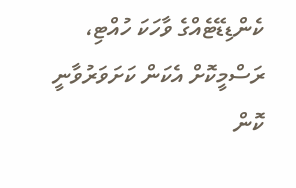ކެންޑިޑޭޓެއްގެ ވާހަކަ ހުއްޓި، ރަސްމީކޮށް އެކަން ކަށަވަރުވާނީ ކޮން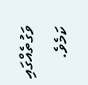ވަގުތެއްގައި ކަމެވެ.